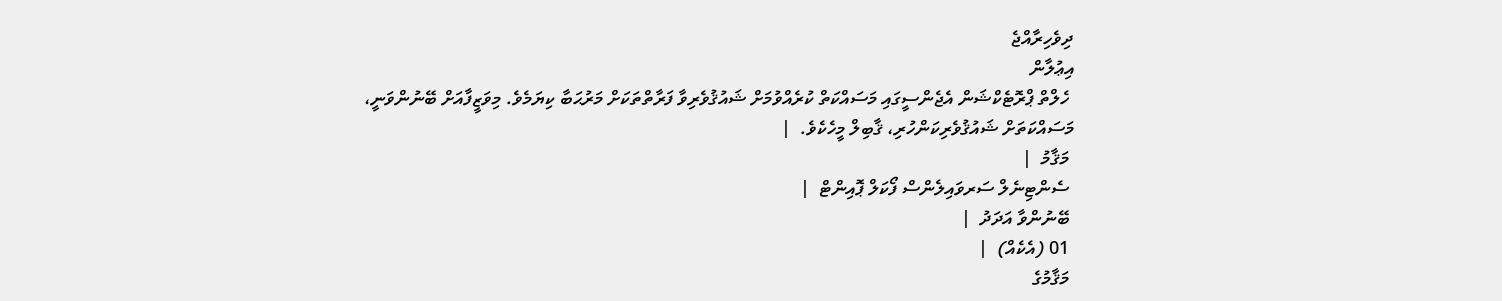ދިވެހިރާއްޖެ
އިޢުލާން
 ހެލްތް ޕްރޮޓެކްޝަން އެޖެންސީގައި މަސައްކަތް ކުރެއްވުމަށް ޝައުޤުވެރިވާ ފަރާތްތަކަށް މަރުޙަބާ ކިޔަމެވެ. މިވަޒީފާއަށް ބޭނުންވަނީ، މަސައްކަތަށް ޝައުޤުވެރިކަންހުރި، ޤާބިލް މީހެކެވެ.  |
 މަޤާމު  |
 ސެންޓިނެލް ސަރވައިލެންސް ފޯކަލް ޕޮއިންޓް  |
 ބޭނުންވާ އަދަދު  |
 01 (އެކެއް)  |
 މަޤާމުގެ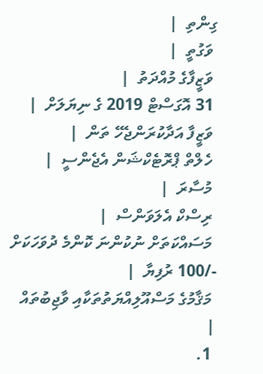ގިންތި  |
 ވަގުތީ  |
 ވަޒީފާގެ މުއްދަތު  |
 31 އޮގަސްޓް 2019 ގެ ނިޔަލަށް  |
 ވަޒީފާ އަދާކުރަންޖެހޭ ތަން  |
 ހެލްތް ޕްރޮޓެކްޝަން އެޖެންސީ  |
 މުސާރަ  |
 ރިސްކް އެލަވަންސް  |
 މަސައްކަތަށް ނުކުންނަ ކޮންމެ ދުވަހަކަށް -/100 ރުފިޔާ  |
 މަޤާމުގެ މަސްއޫލިއްޔަތުތަކާއި ވާޖިބުތައް  |
 1.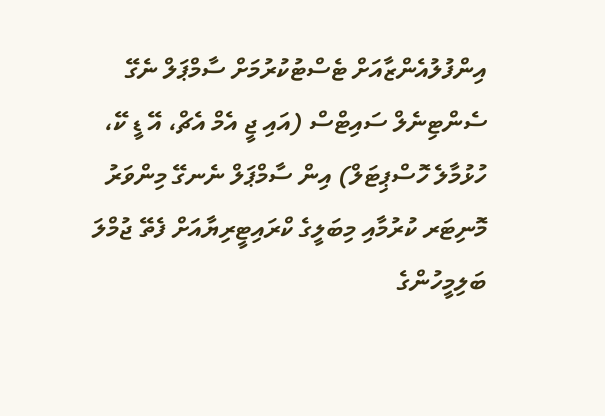އިންފުލުއެންޒާއަށް ޓެސްޓުކުރުމަށް ސާމްޕަލް ނެގޭ ސެންޓިނެލް ސައިޓްސް (އައި ޖީ އެމް އެޗް، އޭ ޑީ ކޭ، ހުޅުމާލެ ހޮސްޕިޓަލް) އިން ސާމްޕަލް ނެނގޭ މިންވަރު މޮނިޓަރ ކުރުމާއި މިބަލީގެ ކްރައިޓީރިޔާއަށް ފެތޭ ޖުމްލަ ބަލިމީހުންގެ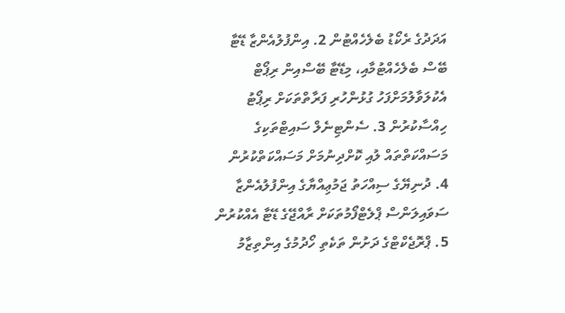އަދަދުގެ ރެކޯޑު ބެލެހެއްޓުން 2. އިންފުލުއެންޒާ ޑޭޓާ ބޭސް ބެލެހެއްޓުމާއި، މިޑޭޓާ ބޭސްއިން ރިޕޯޓް އެކުލަވާލުމަށްފަހު ގުޅުންހުރި ފަރާތްތަކަށް ރިޕޯޓު ހިއްސާކުރުން 3. ސެންޓިނެލް ސައިޓްތަކިގެ މަސައްކަތްތައް ލުއި ކޮށްދިނުމަށް މަސައްކަތްކުރުން 4. ދުނިޔޭގެ ސިއްހަތު ޖަމުޢިއްޔާގެ އިންފުލުއެންޒާ ސަވައިލަންސް ޕްލެޓްފޯމުތަކަށް ރާއްޖޭގެ ޑޭޓާ އެއްކުރުން 5. ޕްރޮޖެކްޓްގެ ދަށުން ތަކެތި ހޯދުމުގެ އިންތިޒާމު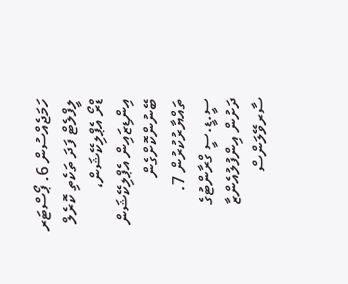ހަމަޖެއްސުން 6. ޕޯސްޓަރ ލީފްލެޓް ފަދަ ތަކެތި ކޮރެލް ޑްރޯ އެޕްލިކޭޝަން، އިންޑިޒައިން އެޕްލިކޭޝަން ބޭނުންކޮށްގެން ތައްޔާރުކުރުން 7. ސީ.ޑީ.ސީ ގްރާންޓުގެ ދަށުން އިންފުލުއެންޒާ ސާރވޭލަންސް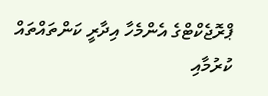ޕްރޮޖެކްޓްގެ އެންމެހާ އިދާރީ ކަންތައްތައް ކުރުމާއި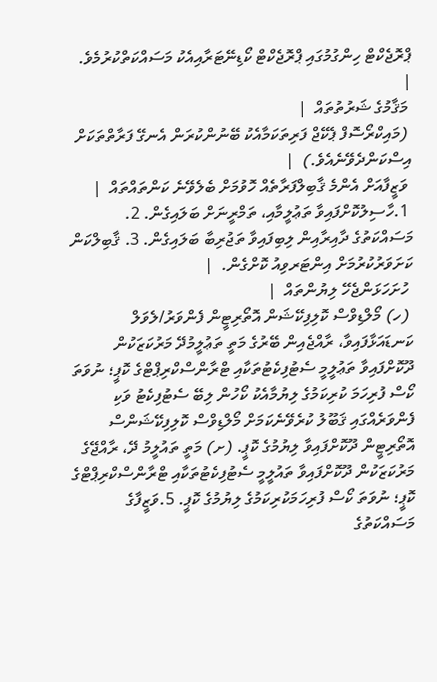ޕްރޮޖެކްޓް ހިންގުމުގައި ޕްރޮޖެކްޓް ކޯޑިނޭޓަރާއިއެކު މަސައްކަތްކުރުމެވެ.  |
 މަޤާމުގެ ޝަރުތުތައް  |
 (މައިކްރޯސޮފް ޕެކޭޖް ފަރިތަކަމާއެކު ބޭނުންކުރަން އެނގޭ ފަރާތްތަކަށް އިސްކަންދެވޭނެއެވެ.)  |
 ވަޒީފާއަށް އެންމެ ޤާބިލްފަރާތެއް ހޮވުމަށް ބެލެވޭނެ ކަންތައްތައް  |
 1.ހާސިލުކޮށްފައިވާ ތަޢުލީމާއި، ތަމްރީނަށް ބަލައިގެން. 2. މަސައްކަތުގެ ދާއިރާއިން ލިބިފައިވާ ތަޖުރިބާ ބަލައިގެން. 3. ޤާބިލްކަން ކަށަވަރުކުރުމަށް އިންޓަރވިއު ކޮށްގެން.  |
 ހުށަހަޅަންޖެހޭ ލިޔުންތައް  |
 (ހ) މޯލްޑިވްސް ކޮލިފިކޭޝަން އޮތޯރިޓީން ފެންވަރު/ލެވަލް ކަނޑައަޅާފައިވާ، ރާއްޖެއިން ބޭރުގެ މަތީ ތަޢުލީމުދޭ މަރުކަޒަކުން ދޫކޮށްފައިވާ ތަޢުލީމީ ސެޓުފިކެޓުތަކާއި ޓްރާންސްކްރިޕްޓްގެ ކޮޕީ؛ ނުވަތަ ކޯސް ފުރިހަމަ ކުރިކަމުގެ ލިޔުމާއެކު ކޯހުން ލިބޭ ސެޓުފިކެޓު ވަކި ފެންވަރެއްގައި ޤަބޫލު ކުރެވޭނެކަމަށް މޯލްޑިވްސް ކޮލިފިކޭޝަންސް އޮތޯރިޓީން ދޫކޮށްފައިވާ ލިޔުމުގެ ކޮޕީ. (ށ) މަތީ ތައުލީމު ދޭ، ރާއްޖޭގެ މަރުކަޒަކުން ދޫކޮށްފައިވާ ތައުލީމީ ސެޓުފިކެޓުތަކާއި ޓްރާންސްކްރިޕްޓްގެ ކޮޕީ؛ ނުވަތަ ކޯސް ފުރިހަމަކުރިކަމުގެ ލިޔުމުގެ ކޮޕީ. 5.ވަޒީފާގެ މަސައްކަތުގެ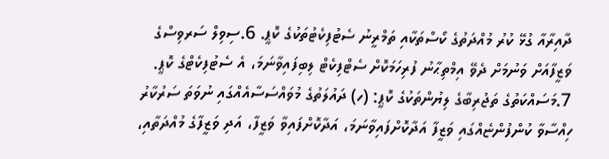ދާއިރާއާ ގުޅޭ ކުރު މުއްދަތުގެ ކޯސްތަކާއި ތަމްރީނު ސެޓުފިކެޓުތަކުގެ ކޮޕީ. 6.ސިވިލް ސަރވިސްގެ ވަޒީފާއަށް ވަނުމަށް ދެވޭ އިމްތިޙާނު ފުރިހަމަކޮށް ސެޓްފިކެޓް ލިބިފައިވާނަމަ، އެ ސެޓުފިކެޓްގެ ކޮޕީ. 7.މަސައްކަތުގެ ތަޖުރިބާގެ ލިޔުންތަކުގެ ކޮޕީ: (ހ) ދައުލަތުގެ މުވައްސަސާއެއްގައި ނުވަތަ ސަރުކާރު ހިއްސާވާ ކުންފުންޏެއްގައި ވަޒީފާ އަދާކޮށްފައިވާނަމަ، އަދާކޮށްފައިވާ ވަޒީފާ، އަދި ވަޒީފާގެ މުއްދަތާއި،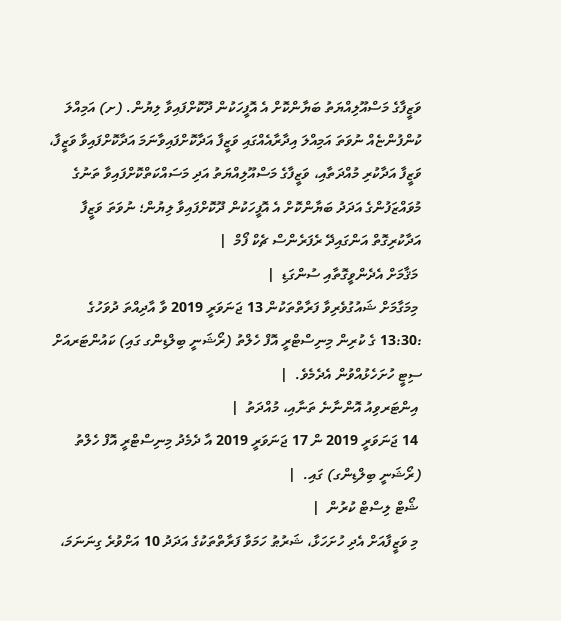ވަޒީފާގެ މަސްއޫލިއްޔަތު ބަޔާންކޮށް އެ އޮފީހަކުން ދޫކޮށްފައިވާ ލިޔުން. (ށ) އަމިއްލަ ކުންފުންޏެއް ނުވަތަ އަމިއްލަ އިދާރާއެއްގައި ވަޒީފާ އަދާކޮށްފައިވާނަމަ އަދާކޮށްފައިވާ ވަޒީފާ، ވަޒީފާ އަދާކުރި މުއްދަތާއި، ވަޒީފާގެ މަސްއޫލިއްޔަތު އަދި މަސައްކަތްކޮށްފައިވާ ތަނުގެ މުވައްޒަފުންގެ އަދަދު ބަޔާންކޮށް އެ އޮފީހަކުން ދޫކޮށްފައިވާ ލިޔުން؛ ނުވަތަ ވަޒީފާ އަދާކުރިގޮތް އަންގައިދޭ ރެފަރެންސް ޗެކް ފޯމް  |
 މަޤާމަށް އެދެންވީގޮތާއި ސުންގަޑި  |
 މިމަގާމަށް ޝައުގުވެރިވާ ފަރާތްތަކުން 13 ޖަނަވަރީ 2019 ވާ އާދިއްތަ ދުވަހުގެ :13:30 ގެ ކުރިން މިނިސްޓްރީ އޮފް ހެލްތު (ރޯޝަނީ ބިލްޑިންގ ގައި) ކައުންޓަރއަށް ސިޓީ ހުށަހެޅުއްވުން އެދެމެވެ.  |
 އިންޓަރވިއު އޮންނާނެ ތަނާއި، މުއްދަތު  |
 14 ޖަނަވަރީ 2019 ން 17 ޖަނަވަރީ 2019 އާ ދެމެދު މިނިސްޓްރީ އޮފް ހެލްތު (ރޯޝަނީ ބިލްޑިންގ) ގައި.  |
 ޝޯޓް ލިސްޓް ކުރުން  |
 މި ވަޒީފާއަށް އެދި ހުށަހަޅާ، ޝަރުޠު ހަމަވާ ފަރާތްތަކުގެ އަދަދު 10 އަށްވުރެ ގިނަނަމަ،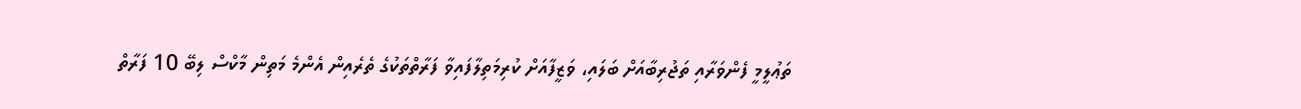ތަޢުލީމީ ފެންވަރާއި ތަޖުރިބާއަށް ބަލައި، ވަޒީފާއަށް ކުރިމަތިލާފައިވާ ފަރާތްތަކުގެ ތެރެއިން އެންމެ މަތިން މާކްސް ލިބޭ 10 ފަރާތް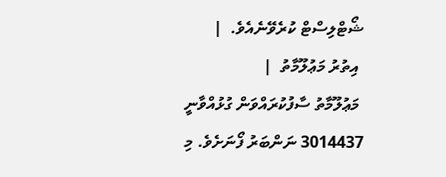ޝޯޓްލިސްޓް ކުރެވޭނެއެވެ.  |
 އިތުރު މަޢުލޫމާތު  |
 މަޢުލޫމާތު ސާފުކުރައްވަން ގުޅުއްވާނީ 3014437 ނަންބަރު ފޯނަށެވެ. މި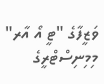ވަޒީފާގެ "ޓީ އޯ އާރ" މިމިނިސްޓްރީގެ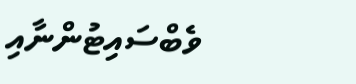ވެބްސައިޓުންނާއި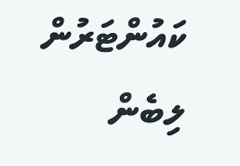ކައުންޓަރުން ލިބެން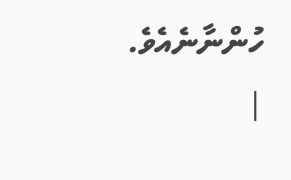ހުންނާނެއެވެ.  |